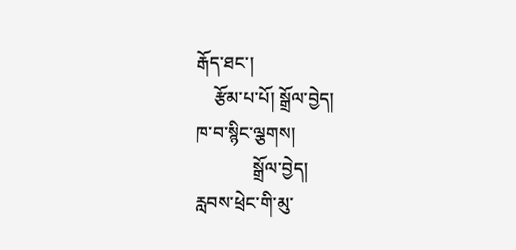རྒོད་ཐང་།
    རྩོམ་པ་པོ། སྒྲོལ་བྱེད།
ཁ་བ་སྙིང་ལྕགས།
             སྒྲོལ་བྱེད།
རླབས་ཕྲེང་གི་མུ་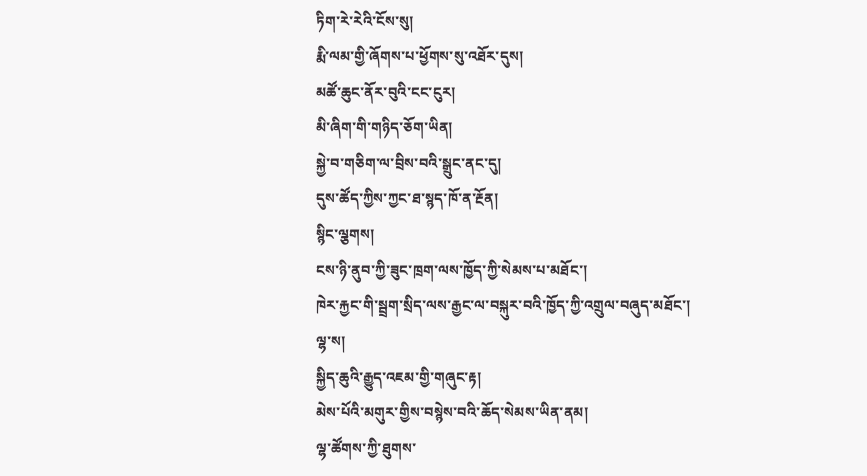ཏིག་རེ་རེའི་ངོས་སུ།
རྨི་ལམ་གྱི་ཞོགས་པ་ཕྱོགས་སུ་འཐོར་དུས།
མཚོ་ཆུང་ནོར་བུའི་ངང་ངུར།
མི་ཞིག་གི་གཉིད་ཅོག་ཡིན།
སྐྱེ་བ་གཅིག་ལ་བྲིས་བའི་སྒྲུང་ནང་དུ།
དུས་ཚོད་ཀྱིས་ཀྱང་ཐ་སྙད་ཁོ་ན་རྔོན།
སྙིང་ལྕགས།
ངས་ཉི་ནུབ་ཀྱི་ཟུང་ཁྲག་ལས་ཁྱོད་ཀྱི་སེམས་པ་མཐོང་།
ཁེར་རྐྱང་གི་སྦྲག་སྲིད་ལས་རྒྱང་ལ་བསྐུར་བའི་ཁྱོད་ཀྱི་འགྲུལ་བཞུད་མཐོང་།
ལྷ་ས།
སྐྱིད་ཆུའི་རྒྱུད་འཇམ་གྱི་གཞུང་རྟ།
མེས་པོའི་མགུར་གྱིས་བསྙེས་བའི་ཆོད་སེམས་ཡིན་ནམ།
ལྷ་ཚོགས་ཀྱི་ཐུགས་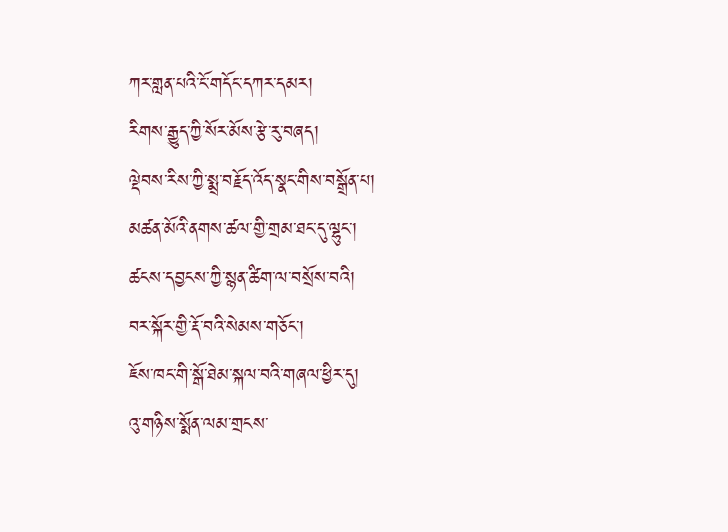ཀར་གླན་པའི་ངོ་གདོང་དཀར་དམར།
རིགས་རྒྱུད་ཀྱི་སོར་མོས་རྩེ་རུ་བཞད།
ལྡེབས་རིས་ཀྱི་སྨྲ་བརྗོད་འོད་སྣང་གིས་བསྒྲོན་པ།
མཚན་མོའི་ནགས་ཚལ་གྱི་གྲམ་ཐང་དུ་ལྷུང་།
ཚངས་དབྱངས་ཀྱི་སྙན་ཚིག་ལ་བསྲོས་བའི།
བར་སྐོར་གྱི་རྡོ་བའི་སེམས་གཅོང་།
ཇོས་ཁང་གི་སྒོ་ཐེམ་སྐལ་བའི་གཞལ་ཕྱིར་དུ།
འུ་གཉིས་སྨོན་ལམ་གྲངས་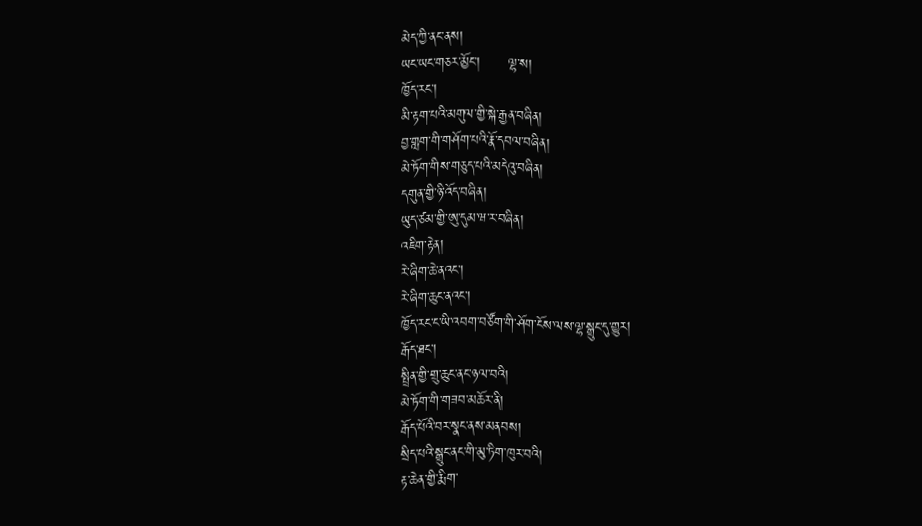མེད་ཀྱི་ནང་ནས།
ཡང་ཡང་གཅར་མྱོང་།      ལྷ་ས།
ཁྱོད་རང་།
མི་རྟག་པའི་མགུལ་གྱི་སྐེ་རྒྱན་བཞིན།
བྱ་གླག་གི་གཤོག་པའི་རྣོ་དབལ་བཞིན།
མེ་ཏོག་གིས་གཅུད་པའི་མདེའུ་བཞིན།
དགུན་གྱི་ཉི་འོད་བཞིན།
ཡུད་ཙམ་གྱི་ཨུ་དུམ་ཝ་ར་བཞིན།
འཇིག་རྟེན།
རེ་ཞིག་ཆེ་ནའང་།
རེ་ཞིག་ཆུང་ནའང་།
ཁྱོད་རང་ང་ཡི་འབག་བཙོག་གི་ཤོག་ངོས་ལས་ལྷ་སྒྲུང་དུ་གྱུར།
རྒོད་ཐང་།
སྤྲིན་གྱི་གྲུ་ཆུང་ནང་ཉལ་བའི།
མེ་ཏོག་གི་གཟབ་མཆོར་ནི།
རྒོད་པོའི་བར་སྣང་ནས་མནབས།
སྲིད་པའི་སྒྲུང་ནང་གི་མུ་ཏིག་ཁུར་བའི།
རྟ་ཆེན་གྱི་རྨིག་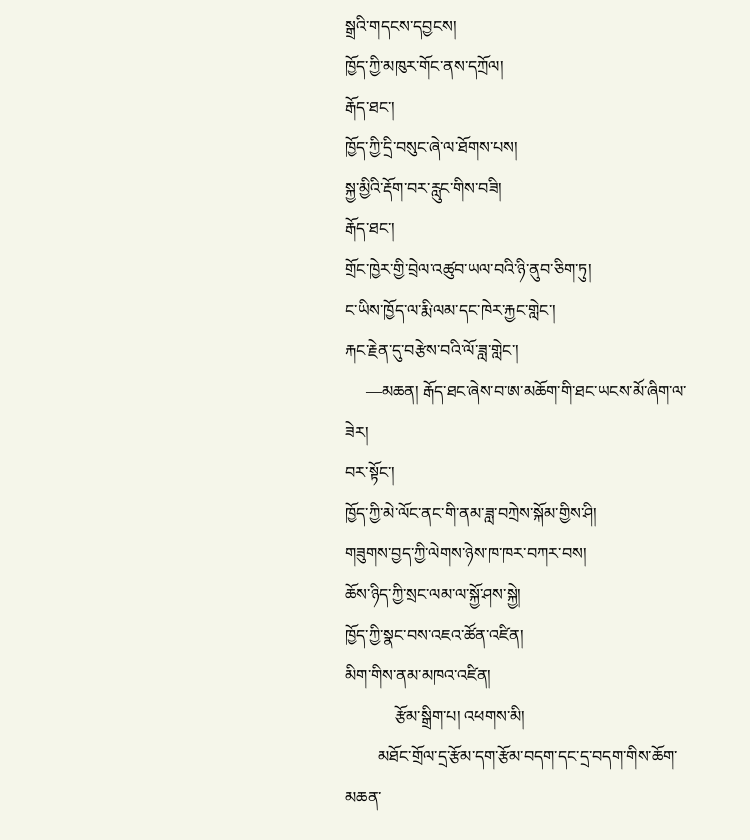སྒྲའི་གདངས་དབྱངས།
ཁྱོད་ཀྱི་མཁུར་གོང་ནས་དཀྲོལ།
རྒོད་ཐང་།
ཁྱོད་ཀྱི་དྲི་བསུང་ཞེ་ལ་ཐོགས་པས།
སྐྱ་མྱིའི་རྡོག་བར་རླུང་གིས་བཟི།
རྒོད་ཐང་།
གྲོང་ཁྱེར་གྱི་བྲེལ་འཚུབ་ཡལ་བའི་ཉི་ནུབ་ཅིག་ཏུ།
ང་ཡིས་ཁྱོད་ལ་རྨི་ལམ་དང་ཁེར་རྐྱང་གླེང་།
རྐང་རྗེན་དུ་བརྩེས་བའི་ལོ་ཟླ་གླེང་།
     —མཆན། རྒོད་ཐང་ཞེས་བ་ཨ་མཆོག་གི་ཐང་ཡངས་མོ་ཞིག་ལ་ཟེར།
བར་སྟོང་།
ཁྱོད་ཀྱི་མེ་ལོང་ནང་གི་ནམ་ཟླ་བཀྲེས་སྐོམ་གྱིས་ཤི།
གཟུགས་བྱད་ཀྱི་ལེགས་ཉེས་ཁ་ཁར་བཀར་བས།
ཆོས་ཉིད་ཀྱི་སྲང་ལམ་ལ་སྐྱོ་ཤས་སྐྱེ།
ཁྱོད་ཀྱི་སྣང་བས་འཇའ་ཚོན་འཛིན།
མིག་གིས་ནམ་མཁའ་འཛིན།
            རྩོམ་སྒྲིག་པ། འཕགས་མི།
        མཐོང་གྲོལ་དྲ་རྩོམ་དག་རྩོམ་བདག་དང་དྲ་བདག་གིས་ཆོག་མཆན་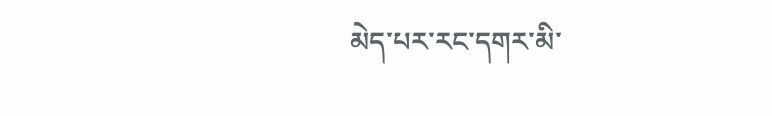མེད་པར་རང་དགར་མི་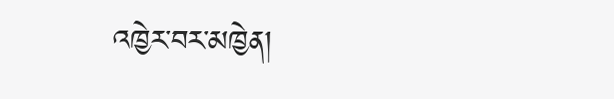འཁྱེར་བར་མཁྱེན།